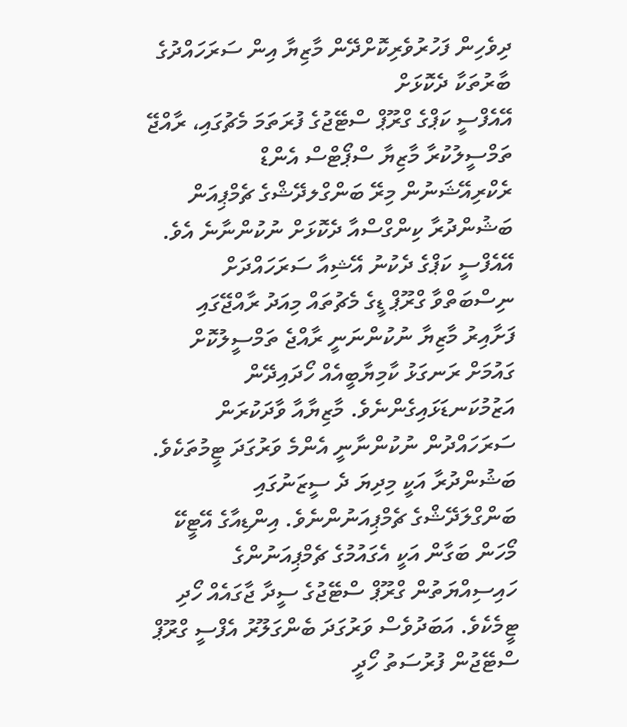ދިވެހިން ފަހުރުވެރިކޮށްދޭން މާޒިޔާ އިން ސަރަހައްދުގެ ބާރުތަކާ ދެކޮޅަށް
އޭއެފްސީ ކަޕްގެ ގްރޫޕް ސްޓޭޖުގެ ފުރަތަމަ މެޗުގައި، ރާއްޖޭ ތަމްސީލުކުރާ މާޒިޔާ ސްޕޯޓްސް އެންޑް ރެކްރިއޭޝަނުން މިރޭ ބަންގްލދޭޝްގެ ޗެމްޕިއަން ބަޝުންދުރާ ކިންގްސްއާ ދެކޮޅަށް ނުކުންނާނެ އެވެ.
އޭއެފްސީ ކަޕްގެ ދެކުނު އޭޝިއާ ސަރަހައްދަށް ނިސްބަތްވާ ގްރޫޕް ޑީގެ މެޗުތައް މިއަދު ރާއްޖޭގައި ފަށާއިރު މާޒިޔާ ނުކުންނަނީ ރާއްޖެ ތަމްސީލުކޮށް ގައުމަށް ރަނގަޅު ކާމިޔާބީއެއް ހޯދައިދޭން އަޒުމުކަނޑަޅައިގެންނެވެ. މާޒިޔާއާ ވާދަކުރަން ސަރަހައްދުން ނުކުންނާނީ އެންމެ ވަރުގަދަ ޓީމުތަކެވެ. ބަޝުންދުރާ އަކީ މިދިޔަ ދެ ސީޒަނުގައި ބަންގްލަދޭޝްގެ ޗެމްޕިއަނުންނެވެ. އިންޑިއާގެ އޭޓީކޭ މޯހަން ބަގާން އަކީ އެގައުމުގެ ޗެމްޕިއަނުންގެ ހައިސިއްޔަތުން ގްރޫޕް ސްޓޭޖުގެ ސީދާ ޖާގައެއް ހޯދި ޓީމެކެވެ. އަބަދުވެސް ވަރުގަދަ ބެންގަލޫރު އެފްސީ ގްރޫޕް ސްޓޭޖުން ފުރުސަތު ހޯދީ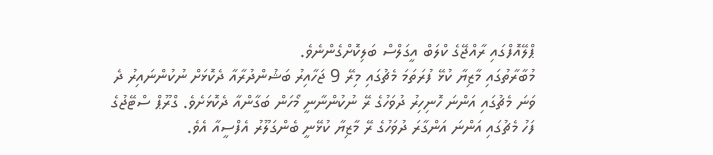ޕްލޭއޮފްގައި ރާއްޖޭގެ ކްލަބް އީގަލްސް ބަލިކޮށްގެންނެވެ.
މުބާރާތުގައި މާޒިޔާ ކުޅޭ ފުރަތަމަ މެޗުގައި މިރޭ 9 ޖަހާއިރު ބަޝުންދުރާއާ ދެކޮޅަށް ނުކުންނައިރު ދެ ވަނަ މެޗުގައި އަންނަ ހޮނިހިރު ދުވަހުގެ ރޭ ނުކުންނާނީ މޯހަން ބަގާންއާ ދެކޮޅަށެވެ. ގްރޫޕް ސްޓޭޖުގެ ފަހު މެޗުގައި އަންނަ އަންގާރަ ދުވަހުގެ ރޭ މާޒިޔާ ކުޅޭނީ ބެންގަލޫރު އެފްސީއާ އެވެ.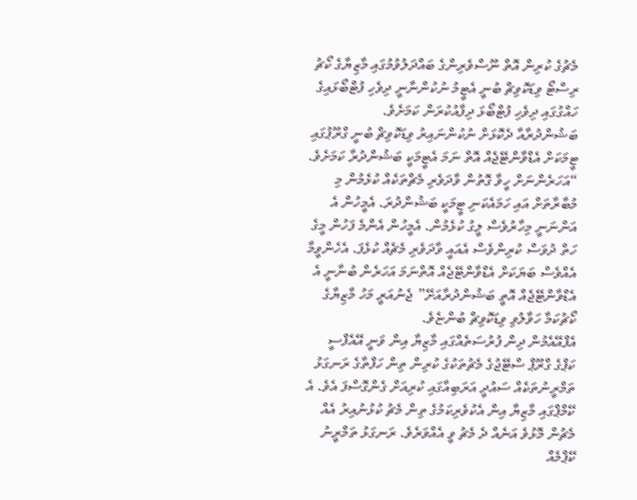މެޗުގެ ކުރިން އޮތް ނޫސްވެރިންގެ ބައްދަލުވުމުގައި މާޒިޔާގެ ކޯޗު ރިސްޓޯ ވިޑަކޮވިޗް ބުނީ އެޓީމު ނުކުންނާނީ ދިވެހި ފުޓްބޯޅައިގެ ހައްގުގައި ދިވެހި ފުޓްބޯޅަ ދިފާއުކުރަން ކަމަށެވެ.
ބަޝުންދުރާއާ ދެކޮޅަށް ނުކުންނައިރު ވިޑަކޮވިޗް ބުނީ ގްރޫޕުގައި ޓީމަކަށް އެޑްވާންޓޭޖެއް އޮތް ނަމަ އެޓީމަކީ ބަޝުންދުރާ ކަމަށެވެ.
“އަހަރެންނަށް ހީވާ ގޮތުން ވާދަވެރި މެޗްތަކެއް ކުޅެމުން މި މުބާރާތަށް އައި ހަމައެކަނި ޓީމަކީ ބަޝުންދުރަ. އެމީހުން އެ އަންނަނީ މިހާރުވެސް ލީގު ކުޅެމުން. އެމީހުން އެންމެ ފަހުން މީގެ ހަތް ދުވަސް ކުރިންވެސް އެއައީ ވާދަވެރި މެޗެއް ކުޅެފަ. އެހެންވީމާ އެއްވެސް ބަޔަކަށް އެޑްވާންޓޭޖެއް އޮތްނަމަ އަހަރެން ބުނާނީ އެ އެޑްވާންޓޭޖެއް އޮތީ ބަޝުންދުރާއަށޭ” ޖެނުއަރީ މަހު މާޒިޔާގެ ކޯޗުކަމާ ހަވާލުވި ވިޑަކޮވިޗް ބުންޏެވެ.
އެފްއޭއެމުން ދިން ފުރުސަތެއްގައި މާޒިޔާ އިން ވަނީ އޭއެފްސީ ކަޕްގެ ގްރޫޕް ސްޓޭޖުގެ މެޗުތަކުގެ ކުރިން ތިން ހަފްތާގެ ރަނގަޅު ތަމްރީނުތަކެއް ސައުދީ އަރަބިއާގައި ކުރިއަށް ގެންގޮސްފަ އެވެ. އެ ކޭމްޕްގައި މާޒިޔާ އިން އެކުވެރިކަމުގެ ތިން މެޗު ކުޅުނުއިރު އެއް މެޗުން މޮޅުވެ އަނެއް ދެ މެޗު ވީ އެއްވަރެވެ. ރަނގަޅު ތަމްރީނު ކޭޕްމެއް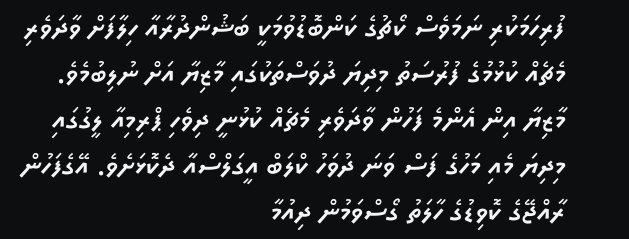ފުރިހަމަކުރި ނަމަވެސް ކޯޗުގެ ކަންބޮޑުވުމަކީ ބަޝުންދުރާއާ ހިލާފަށް ވާދަވެރި މެޗެއް ކުޅުމުގެ ފުރުސަތު މިދިޔަ ދުވަސްތަކުގައި މާޒިޔާ އަށް ނުލިބުމެވެ. މާޒިޔާ އިން އެންމެ ފަހުން ވާދަވެރި މެޗެއް ކުޅުނީ ދިވެހި ޕްރިމިއާ ލީގުގައި މިދިޔަ މެއި މަހުގެ ފަސް ވަނަ ދުވަހު ކްލަބް އީގަލްސްއާ ދެކޮޅަށެވެ. އޭގެފަހުން ރާއްޖޭގެ ކޮވިޑުގެ ހާލަތު ގޯސްވަމުން ދިއުމާ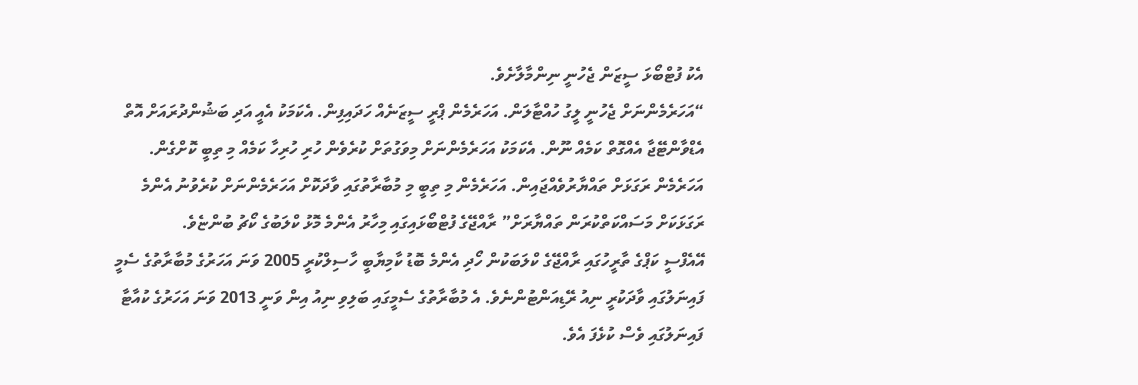އެކު ފުޓްބޯޅަ ސީޒަން ޖެހުނީ ނިންމާލާށެވެ.
“އަހަރެމެންނަށް ޖެހުނީ ލީގު ހުއްޓާލަން. އަހަރެމެން ޕްރީ ސީޒަނެއް ހަދައިފިން. އެކަމަކު އެއީ އަދި ބަޝުންދުރައަށް އޮތް އެޑްވާންޓޭޖާ އެއްގޮތް ކަމެއް ނޫން. އެކަމަކު އަހަރެމެންނަށް މިވަގުތަށް ކުރެވެން ހުރި ހުރިހާ ކަމެއް މި ތިބީ ކޮށްގެން. އަހަރެމެން ރަގަޅަށް ތައްޔާރުވެއްޖައިން. އަހަރެމެން މި ތިބީ މި މުބާރާތުގައި ވާދަކޮށް އަހަރެމެންނަށް ކުރެވުނު އެންމެ ރަގަޅަކަށް މަސައްކަތްކުރަން ތައްޔާރަށް” ރާއްޖޭގެ ފުޓްބޯޅައިގައި މިހާރު އެންމެ މޮޅު ކްލަބުގެ ކޯޗު ބުންޏެވެ.
އޭއެފްސީ ކަޕްގެ ތާރީހުގައި ރާއްޖޭގެ ކްލަބަކުން ހޯދި އެންމެ ބޮޑު ކާމިޔާބީ ހާސިލްކުރީ 2005 ވަނަ އަހަރުގެ މުބާރާތުގެ ސެމީ ފައިނަލުގައި ވާދަކުރީ ނިއު ރޭޑިއަންޓުންނެވެ. އެ މުބާރާތުގެ ސެމީގައި ބަލިވި ނިއު އިން ވަނީ 2013 ވަނަ އަހަރުގެ ކުއާޓާ ފައިނަލުގައި ވެސް ކުޅެފަ އެވެ.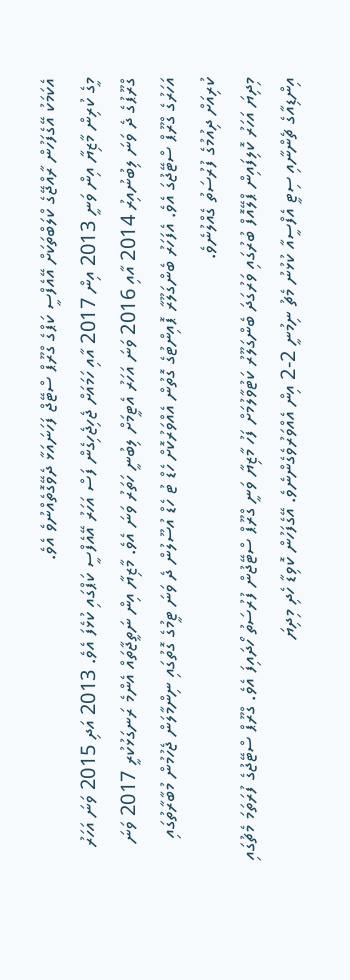އެކަމަކު އޭގެފަހުން ރާއްޖޭގެ ކްލަބްތަކަށް އޭއެފްސީ ކަޕްގެ ގްރޫޕް ސްޓޭޖް ފަހަނައަޅާ ދެވޭގޮތެއްނުވެ އެވެ.
މީގެ ކުރިން މާޒިޔާ އިން ވަނީ 2013 އިން 2017 އާއި ހަމައަށް ޖެހިޖެހިގެން ފަސް އަހަރު އޭއެފްސީ ކަޕްގައި ކުޅެފަ އެވެ. 2013 އަދި 2015 ވަނަ އަހަރު ގްރޫޕުގެ ދެ ވަނަ ލިބުނުއިރު 2014 އާއި 2016 ވަނަ އަހަރު އެޓީމަށް ލިބުނީ ހަތަރު ވަނަ އެވެ. މާޒިޔާ އިން ނަތީޖާތައް އެންމެ ރަނގަޅުކުރީ 2017 ވަނަ އަހަރުގެ ގްރޫޕް ސްޓޭޖުގަ އެވެ. އެފަހަރު ބެންގަލޫރާ ޕޮއިންޓުގެ ގޮތުން އެއްވަރުކޮށް ހެޑް ޓު ހެޑް އުސޫލުން ދެ ވަނަ ޓީމުގެ ގޮތުގައި ނިންމާލަން ޖެހުމުން މުބާރާތުގައި ކުރިއަށް ދިއުމުގެ ފުރުސަތު ގެއްލުނެވެ.
މިދިޔަ އަހަރު ކޮލިފައިން ޕްލޭއޮފް ބުރުގައި ވަރުގަދަ ބެންގަލޫރު ކަޓުވާލުމަށް ފަހު މާޒިޔާ ވަނީ ގްރޫޕް ސްޓޭޖުން ފުރުސަތު ހޯދައިފަ އެވެ. ގްރޫޕް ސްޓޭޖުގެ ފުރަތަމަ މެޗުގައި އިންޑިއާގެ ޗެންނާއި ސިޓީ އެފްސީއާ ކުޅުނު މެޗު ނިމުނީ 2-2 އިން އެއްވަރުވެގެންނެވެ. އޭގެފަހުން ކޮވިޑާ ހެދި މިދިޔަ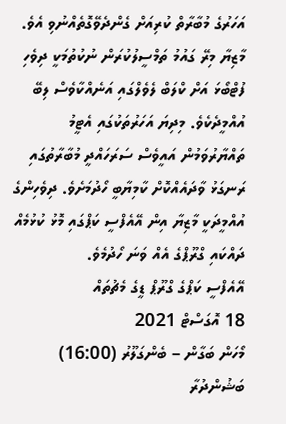އަހަރުގެ މުބާރާތް ކުރިއަށް ގެންދެވޭގޮތެއްނުވި އެވެ.
މާޒިޔާ މިރޭ ގައުމު ތަމްސީލުކުރަން ނުކުތުމަކީ ދިވެހި ފުޓްބޯޅަ އަށް ކްލަބް ލެވެލްގައި އަނެއްކާވެސް ލިބޭ އުއްމީދެކެވެ. މިދިޔަ އަހަރުތަކުގައި އެޓީމު ތައްޔާރުވަމުން އައީވެސް ސަރަހައްދީ މުބާރާތުގައި ރަނގަޅު ވާދައެއްކޮށް ކާމިޔާބީ ހޯދުމަށެވެ. ދިވެހިންގެ އުއްމީދަކީ މާޒިޔާ އިން އޭއެފްސީ ކަޕްގައި މޮޅު ކުޅުމެއް ދައްކައި ގްރޫޕްގެ އެއް ވަނަ ހޯދުމެވެ.
އޭއެފްސީ ކަޕްގެ ގްރޫޕް ޑީގެ މެޗުތައް
18 އޮގަސްޓް 2021
މޯހަން ބަގާން – ބެންގަލޫރު (16:00)
ބަޝުންދުރާ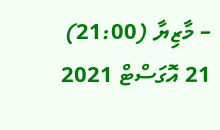– މާޒިޔާ (21:00)
21 އޮގަސްޓް 2021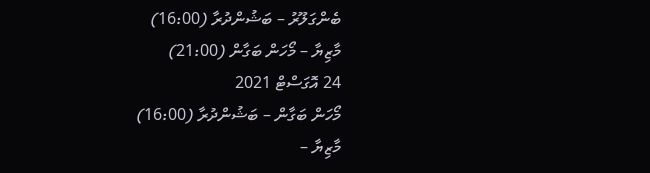ބެންގަލޫރު – ބަޝުންދުރާ (16:00)
މާޒިޔާ – މޯހަން ބަގާން (21:00)
24 އޮގަސްޓް 2021
މޯހަން ބަގާން – ބަޝުންދުރާ (16:00)
މާޒިޔާ –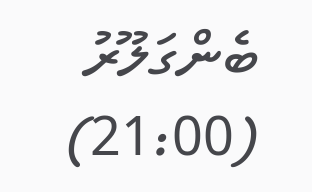ބެންގަލޫރު (21:00)